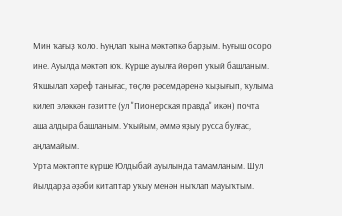Мин ҡағыҙ ҡоло. Һуңлап ҡына мәктәпкә барҙым. Һуғыш осоро ине. Ауылда мәктәп юҡ. Күрше ауылға йөрөп уҡый башланым. Яҡшылап хәреф танығас, төҫлө рәсемдәренә ҡыҙығып, ҡулыма килеп эләккән гәзитте (ул "Пионерская правда" икән) почта аша алдыра башланым. Уҡыйым, әммә яҙыу русса булғас, аңламайым.
Урта мәктәпте күрше Юлдыбай ауылында тамамланым. Шул йылдарҙа әҙәби китаптар уҡыу менән ныҡлап мауыҡтым.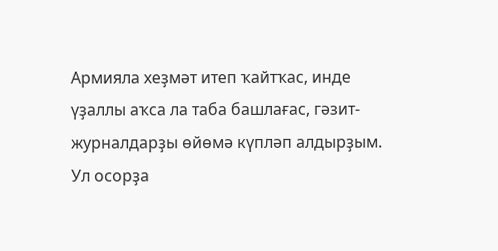Армияла хеҙмәт итеп ҡайтҡас, инде үҙаллы аҡса ла таба башлағас, гәзит-журналдарҙы өйөмә күпләп алдырҙым. Ул осорҙа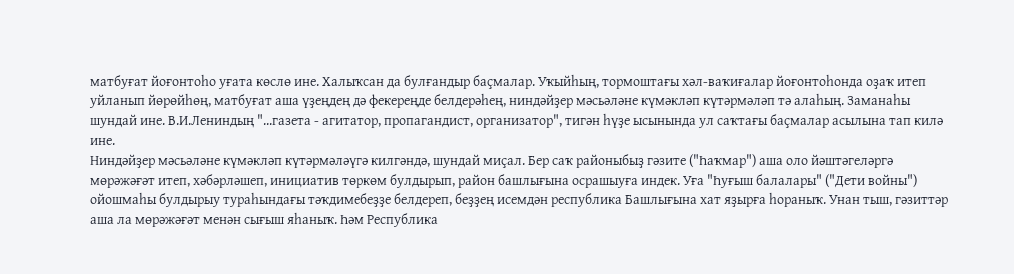матбуғат йоғонтоһо уғата көслө ине. Халыҡсан да булғандыр баҫмалар. Уҡыйһың, тормоштағы хәл-ваҡиғалар йоғонтоһонда оҙаҡ итеп уйланып йөрөйһөң, матбуғат аша үҙеңдең дә фекереңде белдерәһең, ниндәйҙер мәсьәләне күмәкләп күтәрмәләп тә алаһың. Заманаһы шундай ине. В.И.Лениндың "...газета - агитатор, пропагандист, организатор", тигән һүҙе ысынында ул саҡтағы баҫмалар асылына тап килә ине.
Ниндәйҙер мәсьәләне күмәкләп күтәрмәләүгә килгәндә, шундай миҫал. Бер саҡ районыбыҙ гәзите ("Һаҡмар") аша оло йәштәгеләргә мөрәжәғәт итеп, хәбәрләшеп, инициатив төркөм булдырып, район башлығына осрашыуға индек. Уға "Һуғыш балалары" ("Дети войны") ойошмаһы булдырыу тураһындағы тәҡдимебеҙҙе белдереп, беҙҙең исемдән республика Башлығына хат яҙырға һораныҡ. Унан тыш, гәзиттәр аша ла мөрәжәғәт менән сығыш яһаныҡ. Һәм Республика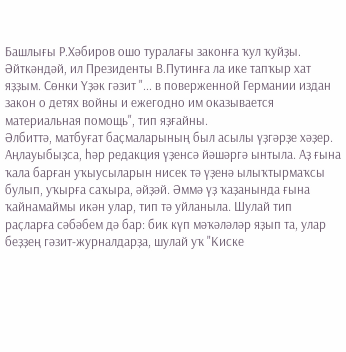Башлығы Р.Хәбиров ошо туралағы законға ҡул ҡуйҙы. Әйткәндәй, ил Президенты В.Путинға ла ике тапҡыр хат яҙҙым. Сөнки Үҙәк гәзит "... в поверженной Германии издан закон о детях войны и ежегодно им оказывается материальная помощь", тип яҙғайны.
Әлбиттә, матбуғат баҫмаларының был асылы үҙгәрҙе хәҙер. Аңлауыбыҙса, һәр редакция үҙенсә йәшәргә ынтыла. Аҙ ғына ҡала барған уҡыусыларын нисек тә үҙенә ылыҡтырмаҡсы булып, уҡырға саҡыра, әйҙәй. Әммә үҙ ҡаҙанында ғына ҡайнамаймы икән улар, тип тә уйланыла. Шулай тип раҫларға сәбәбем дә бар: бик күп мәҡәләләр яҙып та, улар беҙҙең гәзит-журналдарҙа, шулай уҡ "Киске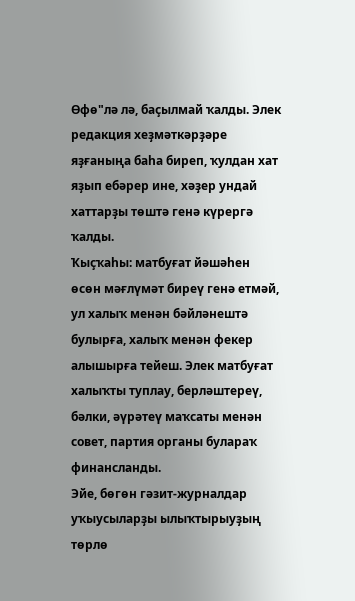Өфө"лә лә, баҫылмай ҡалды. Элек редакция хеҙмәткәрҙәре яҙғаныңа баһа биреп, ҡулдан хат яҙып ебәрер ине, хәҙер ундай хаттарҙы төштә генә күрергә ҡалды.
Ҡыҫҡаһы: матбуғат йәшәһен өсөн мәғлүмәт биреү генә етмәй, ул халыҡ менән бәйләнештә булырға, халыҡ менән фекер алышырға тейеш. Элек матбуғат халыҡты туплау, берләштереү, бәлки, әүрәтеү маҡсаты менән совет, партия органы булараҡ финансланды.
Эйе, бөгөн гәзит-журналдар уҡыусыларҙы ылыҡтырыуҙың төрлө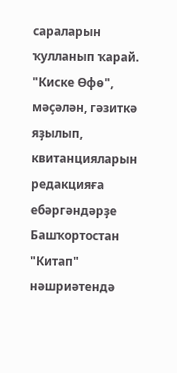сараларын ҡулланып ҡарай. "Киске Өфө", мәҫәлән, гәзиткә яҙылып, квитанцияларын редакцияға ебәргәндәрҙе Башҡортостан "Китап" нәшриәтендә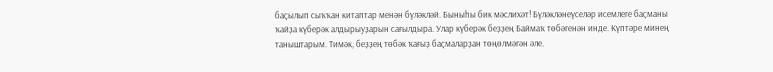баҫылып сыҡҡан китаптар менән бүләкләй. Быныһы бик мәслихәт! Бүләкләнеүселәр исемлеге баҫманы ҡайҙа күберәк алдырыуҙарын сағылдыра. Улар күберәк беҙҙең Баймаҡ төбәгенән инде. Күптәре минең таныштарым. Тимәк, беҙҙең төбәк ҡағыҙ баҫмаларҙан төңөлмәгән әле.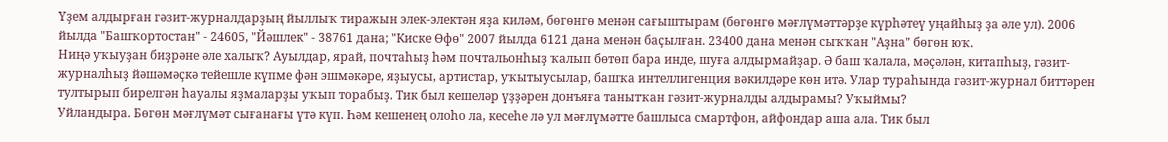Үҙем алдырған гәзит-журналдарҙың йыллыҡ тиражын элек-электән яҙа киләм, бөгөнгө менән сағыштырам (бөгөнгө мәғлүмәттәрҙе күрһәтеү уңайһыҙ ҙа әле ул). 2006 йылда "Башҡортостан" - 24605, "Йәшлек" - 38761 дана; "Киске Өфө" 2007 йылда 6121 дана менән баҫылған. 23400 дана менән сыҡҡан "Аҙна" бөгөн юҡ.
Ниңә уҡыуҙан биҙрәне әле халыҡ? Ауылдар, ярай, почтаһыҙ һәм почтальонһыҙ ҡалып бөтөп бара инде, шуға алдырмайҙар. Ә баш ҡалала, мәҫәлән, китапһыҙ, гәзит-журналһыҙ йәшәмәҫкә тейешле күпме фән эшмәкәре, яҙыусы, артистар, уҡытыусылар, башҡа интеллигенция вәкилдәре көн итә. Улар тураһында гәзит-журнал биттәрен тултырып бирелгән һауалы яҙмаларҙы уҡып торабыҙ. Тик был кешеләр үҙҙәрен донъяға танытҡан гәзит-журналды алдырамы? Уҡыймы?
Уйландыра. Бөгөн мәғлүмәт сығанағы үтә күп. Һәм кешенең олоһо ла, кесеһе лә ул мәғлүмәтте башлыса смартфон, айфондар аша ала. Тик был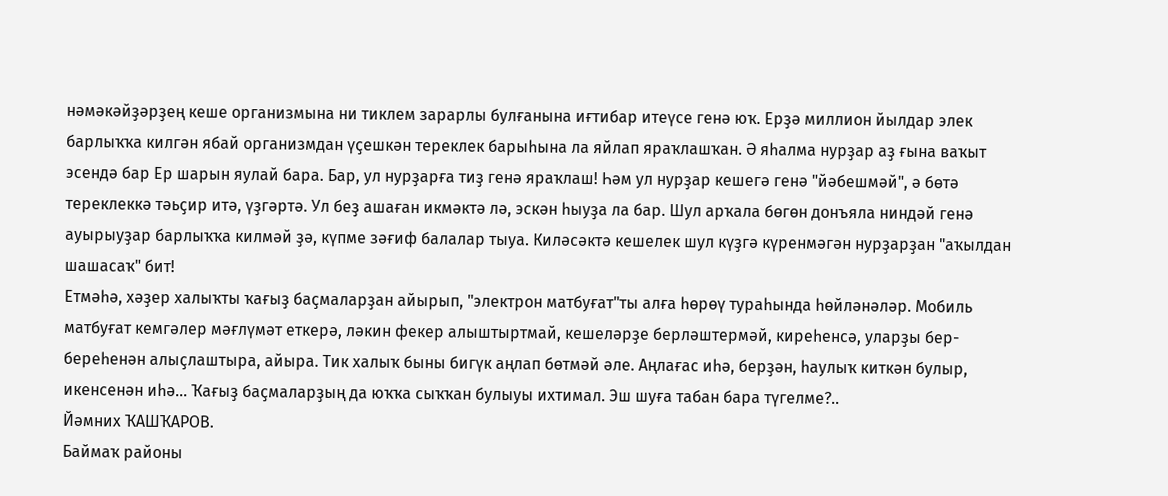нәмәкәйҙәрҙең кеше организмына ни тиклем зарарлы булғанына иғтибар итеүсе генә юҡ. Ерҙә миллион йылдар элек барлыҡҡа килгән ябай организмдан үҫешкән тереклек барыһына ла яйлап яраҡлашҡан. Ә яһалма нурҙар аҙ ғына ваҡыт эсендә бар Ер шарын яулай бара. Бар, ул нурҙарға тиҙ генә яраҡлаш! Һәм ул нурҙар кешегә генә "йәбешмәй", ә бөтә тереклеккә тәьҫир итә, үҙгәртә. Ул беҙ ашаған икмәктә лә, эскән һыуҙа ла бар. Шул арҡала бөгөн донъяла ниндәй генә ауырыуҙар барлыҡҡа килмәй ҙә, күпме зәғиф балалар тыуа. Киләсәктә кешелек шул күҙгә күренмәгән нурҙарҙан "аҡылдан шашасаҡ" бит!
Етмәһә, хәҙер халыҡты ҡағыҙ баҫмаларҙан айырып, "электрон матбуғат"ты алға һөрөү тураһында һөйләнәләр. Мобиль матбуғат кемгәлер мәғлүмәт еткерә, ләкин фекер алыштыртмай, кешеләрҙе берләштермәй, киреһенсә, уларҙы бер-береһенән алыҫлаштыра, айыра. Тик халыҡ быны бигүк аңлап бөтмәй әле. Аңлағас иһә, берҙән, һаулыҡ киткән булыр, икенсенән иһә... Ҡағыҙ баҫмаларҙың да юҡҡа сыҡҡан булыуы ихтимал. Эш шуға табан бара түгелме?..
Йәмних ҠАШҠАРОВ.
Баймаҡ районы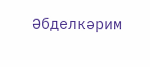Әбделкәрим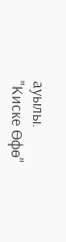ауылы.
"Киске Өфө"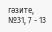гәзите, №31, 7 - 13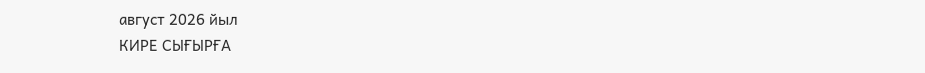август 2026 йыл
КИРЕ СЫҒЫРҒА